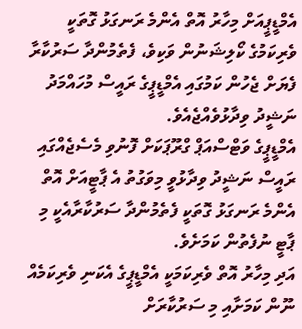އެމްޑީޕީއަށް މިހާރު އޮތް އެންމެ ރަނގަޅު ގޮތަކީ ވެރިކަމުގެ ކޯލިޝަނުން ވަކިވެ، ފެތެމުންދާ ސަރުކާރާ ފެޔަށް ޖެހުން ކަމުގައި އެމްޑީޕީގެ ރައީސް މުހައްމަދު ނަޝީދު ވިދާޅުވެއްޖެއެވެ.
އެމްޑީޕީގެ ވަޓްސްއަޕް ގްރޫޕަކަށް ފޮނުވި މެސެޖެއްގައި ރައީސް ނަޝީދު ވިދާޅުވީ މިވަގުތު އެ ޕާޓީއަށް އޮތް އެންމެ ރަނގަޅު ގޮތަކީ ފެތެމުންދާ ސަރުކާރާއެކީ މި ޕާޓީ ނުފެތުން ކަމަށެވެ.
އަދި މިހާރު އޮތް ވެރިކަމަކީ އެމްޑީޕީގެ އެކަނި ވެރިކަމެއް ނޫން ކަމަށާއި މި ސަރުކާރަށް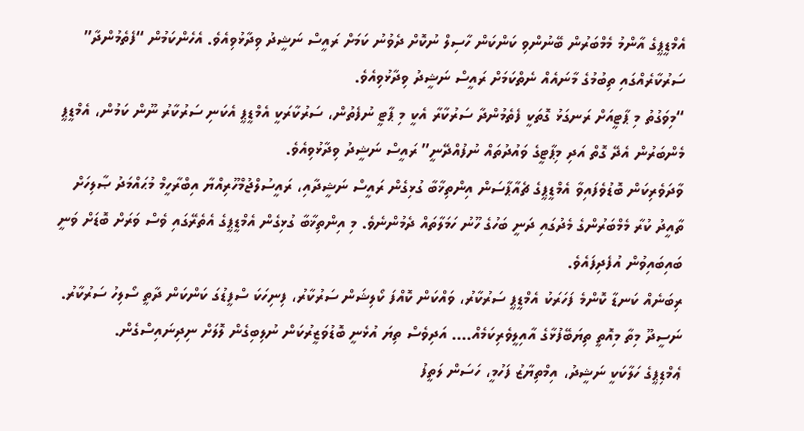އެމްޑީޕީގެ އާންމު މެމްބަރުން ބޭނުންވި ކަންކަން ހާސިލް ނުކޮށް ދެވުނު ކަމަށް ރައީސް ނަޝީދު ވިދާޅުވިއެވެ. އެހެންކަމުން “ފެތެމުންދާ” ސަރުކާރެއްގައި ތިބުމުގެ މާނައެއް ނެތްކަމަށް ރައީސް ނަޝީދު ވިދާޅުވިއެވެ.
“މިވަގުތު މި ޕާޓީއަށް ރަނގަޅު ގޮތަކީ ފެތެމުންދާ ސަރުކާރާ އެކީ މި ޕާޓީ ނުފެތުން، ސަރުކާރަކީ އެމްޑީޕީ އެކަނި ސަރުކާރު ނޫން ކަމުން، އެމްޑީޕީ މެންބަރުން އެދޭ ގޮތް އަދި މިޕާޓީގެ ވައުދުތައް ނުފުއްދޭނީ” ރައީސް ނަޝީދު ވިދާޅުވިއެވެ.
ވާދަވެރިކަން ބޮޑުވެފައިވާ އެމްޑީޕީގެ ޗެއާޕާސަން އިންތިޚާބާ ގުޅިގެން ރައީސް ނަޝީދާއި، ރައީސުލްޖުމްހޫރިއްޔާ އިބްރާހީމް މުޙައްމަދު ޞާލިހަށް ތާއީދު ކުރާ މެމްބަރުންގެ މެދުގައި ދަނީ ބަހުގެ ހޫނު ހަމަލާތައް ދެމުންނެވެ. މި އިންތިޚާބާ ގުޅިގެން އެމްޑީޕީގެ އެތެރޭގައި ވެސް ވަރަށް ބޮޑަށް ވަނީ ބައިބައިވުން އުފެދިފައެވެ.
ރިބަނެއް ކަނޑާ ކޮންމެ ފަހަރަކު އެމްޑީޕީ ސަރުކާރު، ވައްކަން ކޮއްފަ ކޯލިޝަން ސަރުކާރު، ފިނިހަކަ ސްފީޑުގަ ކަންކަން ދާތީ ސޯލިހު ސަރުކާރު. ނަސީދޫ މިތާ މިއޮތީ ތިޔަބޭފުޅާގެ އާއިލީވެރިކަމެއް…. އަދިވެސް ތިޔަ އުޅެނީ ބޮޑުވަޒީރުކަން ނުލިބިގެން ލޮލަށް ނިދިނައިސްގެން.
ޢެމްޑިޕީގެ ހަލާކަކީ ނަޝީދު، އިމްތިޔާޒު ފަހުމީ، ހަސަން ލަތީފު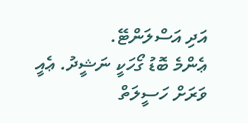އަދި އަސްލަންޓޭ.
ޢެންމެ ބޮޑު ގޯހަކީ ނަޝީދު. ޢެއީ ވަރަށް ހަސީލަތް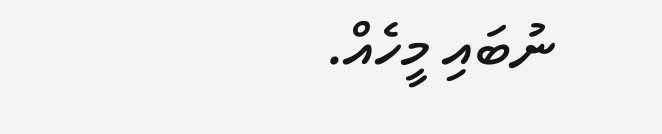ނުބައި މީހެއް.